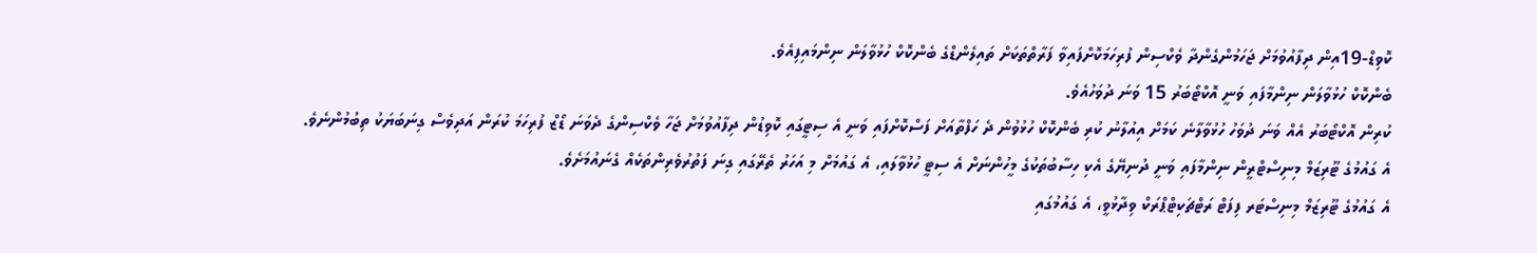ކޮވިޑް-19އިން ދިފާއުވުމަށް ޖަހަމުންގެންދާ ވެކްސިން ފުރިހަމަކޮށްފައިވާ ފަރާތްތަކަށް ތައިލެންޑްގެ ބެންކޮކް ހުޅުވާލަން ނިންމައިފިއެވެ.
ބެންކޮކް ހުޅުވާލަން ނިންމާފައި ވަނީ އޮކްޓޯބަރު 15 ވަނަ ދުވަހުއެވެ.
ކުރިން އޮކްޓޯބަރު އެއް ވަނަ ދުވަހު ހުޅުވާލާނެ ކަމަށް އިއުލާނު ކުރި ބެންކޮކް ހުޅުވުން ދެ ހަފްތާއަށް ފަސްކޮށްފައި ވަނީ އެ ސިޓީގައި ކޮވިޑުން ދިފާއުވުމަށް ޖަހާ ވެކްސިންގެ ދެވަނަ ޑޯޒް ފުރިހަމަ ކުރަން އަދިވެސް ގިނަބަޔަކު ތިބުމުންނެވެ.
އެ ގައުމުގެ ޓޫރިޒަމް މިނިސްޓްރީން ނިންމާފައި ވަނީ ދުނިޔޭގެ އެކި ހިސާބުތަކުގެ މީހުންނަށް އެ ސިޓީ ހުޅުވާލައި، އެ ގައުމަށް މި އަހަރު ތެރޭގައި ގިނަ ފަތުރުވެރިންތަކެއް ގެނައުމަށެވެ.
އެ ގައުމުގެ ޓޫރިޒަމް މިނިސްޓަރ ފިފަޓް ރަޓްޗަކިޓްޕްރަކް ވިދާޅުވީ، އެ ގައުމުގައި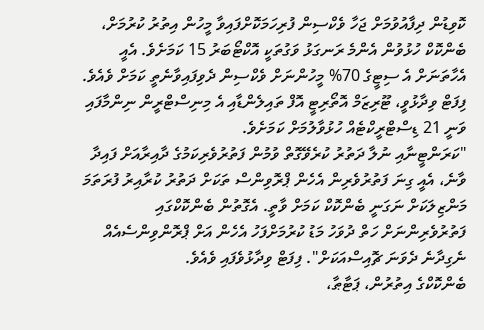ކޮވިޑުން ދިފާއުވުމަށް ޖަހާ ވެކްސިން ފުރިހަމަކޮށްފައިވާ މީހުން އިތުރު ކުރުމަށް، ބެންކޮކް ހުޅުވުން އެންމެ ރަނގަޅު ވަގުތަކީ އޮކްޓޯބަރު 15 ކަމަށެވެ. އެއީ އެހާތަނަށް އެ ސިޓީގެ 70% މީހުންނަށް ވެކްސިން ދެވިފައިވާނެތީ ކަމަށް ވެއެވެ.
ފިފަޓް ވިދާޅުވީ، ޓޫރިޒަމް އޮތޯރިޓީ އޮފް ތައިލެންޑާއި އެ މިނިސްޓްރީން ނިންމާފައި ވަނީ 21 ޑިސްޓްރީކްޓެއް ހުޅުވާލުމަށް ކަމަށެވެ.
"ކަރަންޓީނާއި ނުލާ ދަތުރު ކުރެވޭގޮތް ވުމުން ފަތުރުވެރިކަމުގެ ދާއިރާއަށް ފައިދާ ވާނެ، އެއީ ގިނަ ފަތުރުވެރިން އެހެން ޕްރޮވިންސް ތަކަށް ދަތުރު ކުރާއިރު ފުރަތަމަ މަންޒިލަކަށް ނަގަނީ ބެންކޮކް ކަމަށް ވާތީ. އެގޮތުން ބެންކޮކްގައި ފަތުރުވެރިންނަށް ހަތް ދުވަހު މަޑު ކުރުމަށްފަހު އެހެން އަށް ޕްރޮންވިންސެއެއް ނެގިދާނެ ދެވަނަ ޗޮއިސްއަކަށް". ފިފަޓް ވިދާޅުވެފައި ވެއެވެ.
ބެންކޮކްގެ އިތުރުން، ޕަޓާޠާ،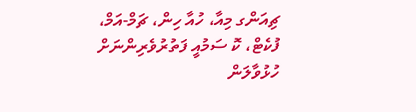ޗިއަންގ މިއާ، ހުއާ ހިން، ޗަމް-އަމް، ފުކެޓް، ކޮ ސަމުއީ ފަތުރުވެރިންނަށް ހުޅުވާލަން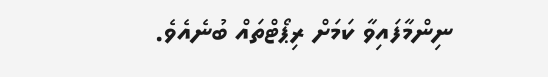ނިންމާފައިވާ ކަމަށް ރިޕޯޓްތައް ބުނެއެވެ.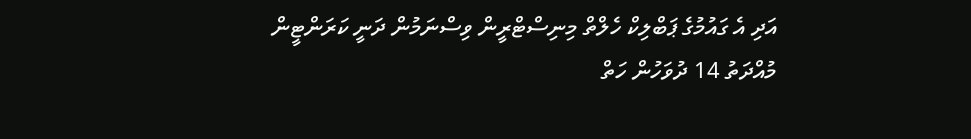އަދި އެ ގައުމުގެ ޕަބްލިކް ހެލްތް މިނިސްޓްރީން ވިސްނަމުން ދަނީ ކަރަންޓީން މުއްދަތު 14 ދުވަހުން ހަތް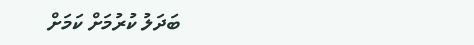ބަދަލު ކުރުމަށް ކަމަށް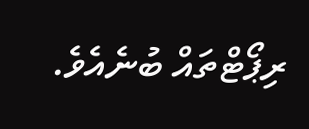ރިޕޯޓްތައް ބުނެއެވެ.